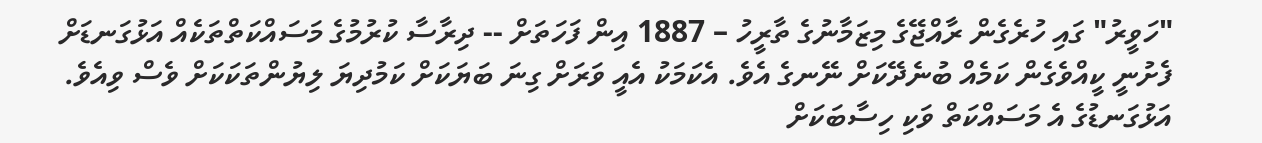"ހަވީރު" ގައި ހުރެގެން ރާއްޖޭގެ މިޒަމާނުގެ ތާރީހު – 1887 އިން ފަހަތަށް -- ދިރާސާ ކުރުމުގެ މަސައްކަތްތަކެއް އަޅުގަނޑަށް ފެށުނީ ކީއްވެގެން ކަމެއް ބުނެދޭކަށް ނޭނގެ އެވެ. އެކަމަކު އެއީ ވަރަށް ގިނަ ބަޔަކަށް ކަމުދިޔަ ލިޔުންތަކަކަށް ވެސް ވިއެވެ. އަޅުގަނޑުގެ އެ މަސައްކަތް ވަކި ހިސާބަކަށް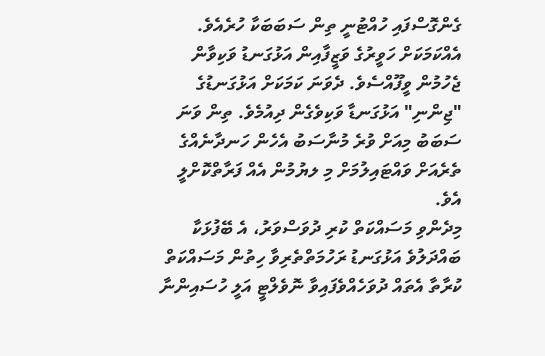ގެންގޮސްފައި ހުއްޓުނީ ތިން ސަބަބަކާ ހުރެއެވެ. އެއްކަމަކަށް ހަވީރުގެ ވަޒީފާއިން އަޅުގަނޑު ވަކިވާން ޖެހުމުން ވީފޫއްސެވެ. ދެވަނަ ކަމަކަށް އަޅުގަނޑުގެ "ޖިންނި" އަޅުގަނޑާ ވަކިވެގެން ދިއުމެވެ. ތިން ވަނަ ސަބަބު މިއަށް ވުރެ މުނާސަބު އެހެން ހަނދާނެއްގެ ތެރެއަށް ވައްޓައިލުމަށް މި ލޔުމުން އެއް ފަރާތްކޮށްލީ އެވެ.
މިދެންވި މަސައްކަތް ކުރި ދުވަސްވަރު، އެ ބޭފުޅަކާ ބައްދަލުވެ އަޅުގަނޑު ރަހުމަތްތެރިވާ ހިތުން މަސައްކަތް ކުރާތާ އެތައް ދުވަހެއްވެފައިވާ ނޮވެލްޓީ އަލީ ހުސައިންނާ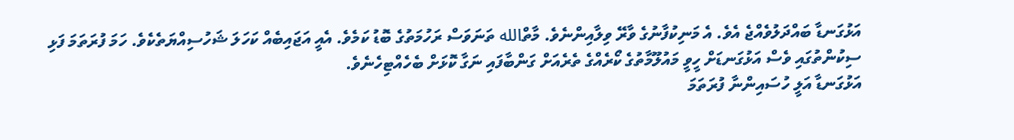އަޅުގަނޑާ ބައްދަލުވެއްޖެ އެވެ. އެ މަނިކުފާނުގެ ވާރޭ ވިލާއިންނެވެ. މާތްالله ތަނަވަސް ރަހުމަތުގެ ބޮޑު ކަމެވެ. އެއީ އަޖައިބެއް ކަހަލަ ޝަހުސިއްޔަތެކެވެ. ހަމަ ފުރަތަމަ ފަޅި ސިކުންތުގައި ވެސް އަޅުގަނޑަށް ހީވީ މައުލޫމާތުގެ ކޯރެއްގެ ތެރެއަށް ގަންބާފައި ނަގާ ކޮޅަށް ބެހެއްޓިހެނެވެ.
އަޅުގަނޑާ އަލީ ހުސައިންނާ ފުރަތަމަ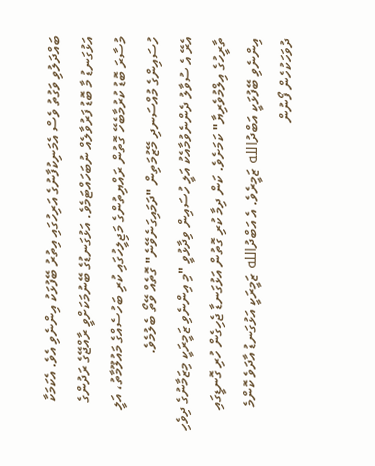ބައްދަލުވި ވަގުތު ވެސް އެމަނިކުފާނުގެ އަރިހުގައި އިތުރު ބޭފުޅަކު އިންނެވި އެވެ. އެކަމަކާ އަޅުގަނޑު މާ ބޮޑު ފަރުވާލެއް ނުބަހައްޓަމެވެ. އަޅުގަނޑުގެ ބޭނުމަކަށްވީ ރާއްޖޭގެ ރަދުންގެ މުސާރަ ބޮޑު ކުރުމާބެހޭ ގޮތުން ރައްޔިތުންގެ މަޖިލީހުގައި ކުރި ބަހުސެއްގެ މައުލޫމާތު، އަލީ ހުސައިންގެ މުއްސަނދި މޭޒުމަތިން "ދަމައިގަނެވޭނެ" ގޮތެއް ވޭތޯ ބެލުމެވެ.
އެރޭ އެ ސުވާލު ދެންނެވުމާއެކު އަލީ ހުސައިން ވިދާޅުވީ "މި އިންނެވި ޒަމީރަކީ މިޒަމާނުގެ ދިވެހި ތާރީހުގެ އިލްމުވެރިޔާ" ކަމަށެވެ. ކަން ދިމާ ކުރި ގޮތުން އަޅުގަނޑާ ޖެހިގެން ހުރި ގޮނޑީގައި އިންނެވި ބޭފުޅަކީ އަބްދުالله ޒަމީރެވެ. އެ އަބްދުالله ޒަމީރަކީ އަޅުގަނޑު އާދަވެ ކޮންމެ ދުވަހަކުހެން ފޯނުން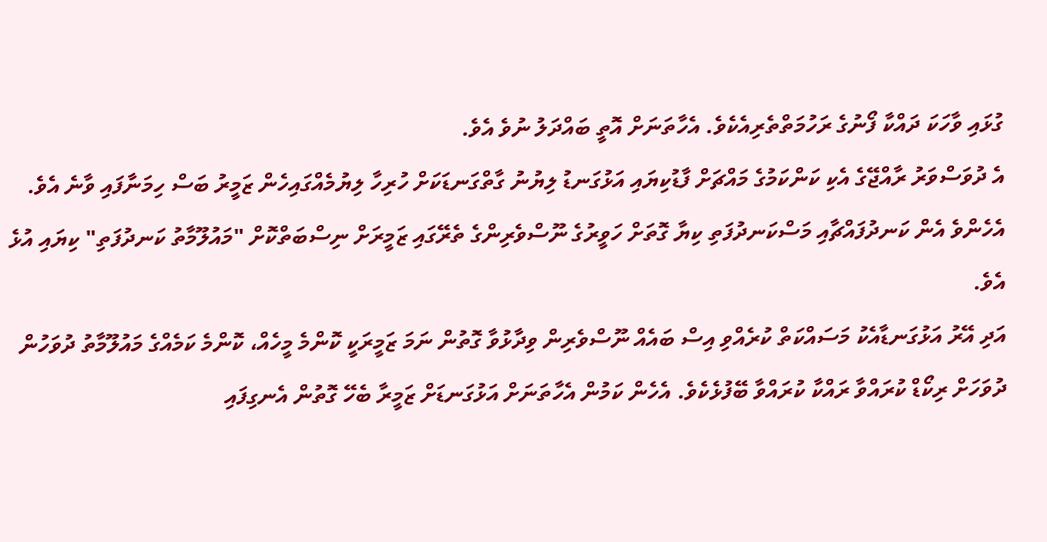ގުޅައި ވާހަކަ ދައްކާ ފޯނުގެ ރަހުމަތްތެރިއެކެވެ. އެހާތަނަށް އޮތީ ބައްދަލު ނުވެ އެވެ.
އެ ދުވަސްވަރު ރާއްޖޭގެ އެކި ކަންކަމުގެ މައްޗަށް ފާޑުކިޔައި އަޅުގަނޑު ލިޔުނު ގާތްގަނޑަކަށް ހުރިހާ ލިޔުމެއްގައިހެން ޒަމީރު ބަސް ހިމަނާފައި ވާނެ އެވެ. އެހެންވެ އެން ކަނދުފައްޗާއި މަސްކަނދުފަތި ކިޔާ ގޮތަށް ހަވީރުގެ ނޫސްވެރިންގެ ތެރޭގައި ޒަމީރަށް ނިސްބަތްކޮށް "މައުލޫމާތު ކަނދުފަތި" ކިޔައި އުޅެ އެވެ.
އަދި އޭރު އަޅުގަނޑާއެކު މަސައްކަތް ކުރެއްވި އިސް ބައެއް ނޫސްވެރިން ވިދާޅުވާ ގޮތުން ނަމަ ޒަމީރަކީ ކޮންމެ މީހެއް، ކޮންމެ ކަމެއްގެ މައުލޫމާތު ދުވަހުން ދުވަހަށް ރިކޯޑް ކުރައްވާ ރައްކާ ކުރައްވާ ބޭފުޅެކެވެ. އެހެން ކަމުން އެހާތަނަށް އަޅުގަނޑަށް ޒަމީރާ ބެހޭ ގޮތުން އެނގިފައި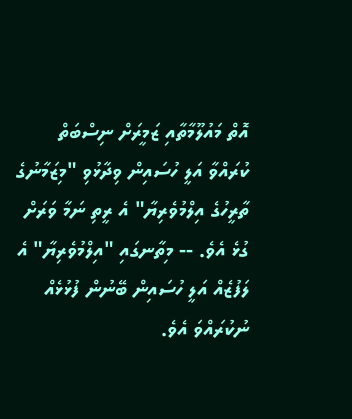އޮތް މައުލޫމާތާއި ޒަމީރަށް ނިސްބަތް ކުރައްވާ އަލީ ހުސައިން ވިދާޅުވި "މިޒަމާނުގެ ތާރީހުގެ އިލްމުވެރިޔާ" އެ ރީތި ނަމާ ވަރަށް ގުޅެ އެވެ. -- މިތާނގައި "އިލްމުވެރިޔާ" އެ ލަފުޒެއް އަލީ ހުސައިން ބޭނުން ފުޅުޅެއް ނުކުރައްވަ އެވެ.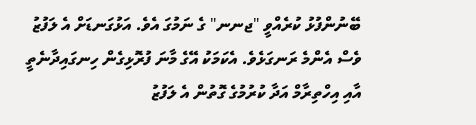ބޭނުންފުޅު ކުރެއްވީ "ޖނނ" ގެ ނަމުގަ އެވެ. އަޅުގަނޑަށް އެ ލަފުޒު ވެސް އެންމެ ރަނގަޅެވެ. އެކަމަކު އޭގެ މާނަ ފުރޮޅިގެން ހިނގައިދާނެތީ އާއި އިހްތިރާމް އަދާ ކުރުމުގެ ގޮތުން އެ ލަފުޒު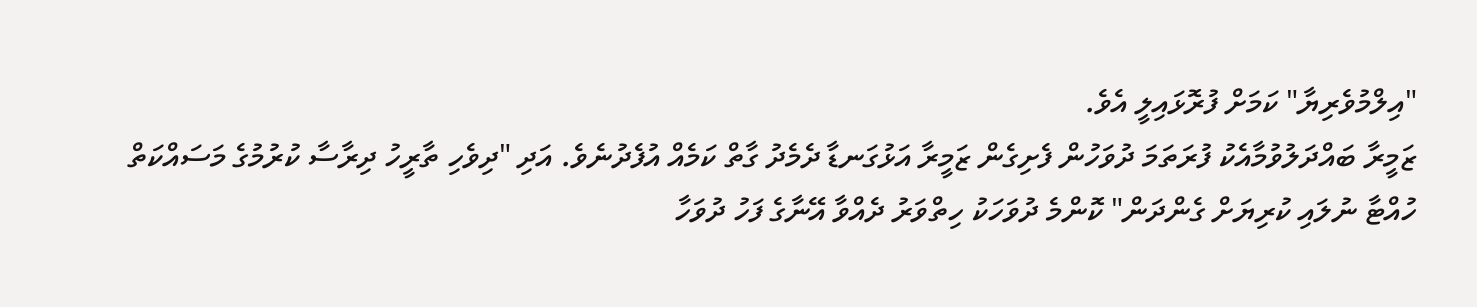"އިލްމުވެރިޔާ" ކަމަށް ފުރޮޅައިލީ އެވެ.
ޒަމީރާ ބައްދަލުވުމާއެކު ފުރަތަމަ ދުވަހުން ފެށިގެން ޒަމީރާ އަޅުގަނޑާ ދެމެދު ގާތް ކަމެއް އުފެދުނެވެ. އަދި "ދިވެހި ތާރީހު ދިރާސާ ކުރުމުގެ މަސައްކަތް ހުއްޓާ ނުލައި ކުރިޔަށް ގެންދަން" ކޮންމެ ދުވަހަކު ހިތްވަރު ދެއްވާ އޭނާގެ ފަހު ދުވަހާ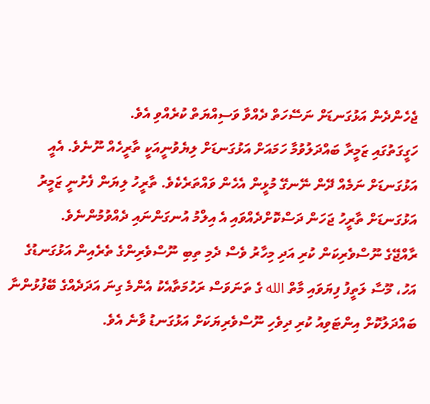ޖެހެންދެން އަޅުގަނޑަށް ނަސޭހަތް ދެއްވާ ވަސިއްޔަތް ކުރެއްވި އެވެ.
ހަގީގަތުގައި ޒަމީރާ ބައްދަލުވުމާ ހަމައަށް އަޅުގަނޑަށް ލިޔެވުނީއަކީ ތާރީހެއް ނޫނެވެ. އެއީ އަޅުގަނޑަށް ނަމެއް ދޭން ނޭނގޭ މުޅީން އެހެން ވައްތަރެކެވެ. ތާރީހު ލިޔަން ފެށުނީ ޒަމީރު އަޅުގަނޑަށް ތާރީހު ޖަހަން ދަސްކޮށްދެއްވައި އެ އިލްމު އުނގަންނައި ދެއްވުމުންނެވެ.
ރާއްޖޭގެ ނޫސްވެރިކަން ކުރި އަދި މިހާރު ވެސް ދެމި ތިބި ނޫސްވެރިންގެ ތެރެއިން އަޅުގަނޑުގެ އަހު، މޫސާ ލަތީފު ފިޔަވައި މާތް الله ގެ ތަނަވަސް ރަހުމަތާއެކު އެންމެ ގިނަ އަދަދެއްގެ ބޭފުޅުންނާ ބައްދަލުކޮށް އިންޓަވިއު ކުރި ދިވެހި ނޫސްވެރިޔަކަށް އަޅުގަނޑު ވާނެ އެވެ.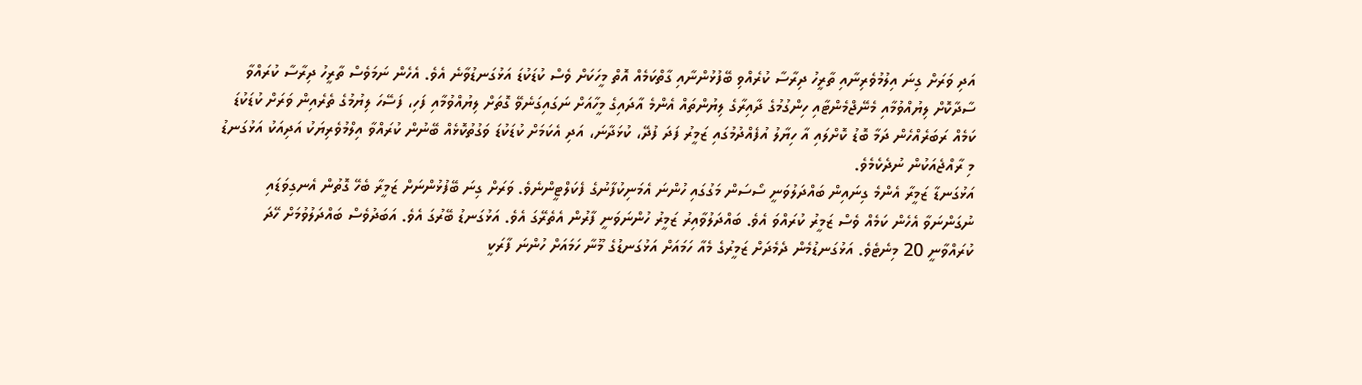އަދި ވަރަށް ގިނަ އިލުމުވެރިނާއި ތާރީހު ދިރާސާ ކުރެއްވި ބޭފުޅުންނާއި ގާތްކަމެއް އޮތް މީހަކަށް ވެސް ކުޑަކުޑަ އަޅުގަނޑުވާނެ އެވެ. އެހެން ނަމަވެސް ތާރީހު ދިރާސާ ކުރައްވާ ސާދާކޮށް ލިޔުއްވުމާއި މެނޭޖްމެންޓާއި ހިންގުމުގެ ދާއިރާގެ ލިޔުންތައް އެންމެ އާދައިގެ މީހާއަށް ނަގައިގަނެވޭ ގޮތަށް ލިޔުއްވުމާއި ފަހި، ފަސޭހަ ލިޔުމުގެ ތެރެއިން ވަރަށް ކުޑަކުޑަ ކަމެއް ރަބަރެއްހެން ދަމާ ބޮޑު ކޮށްލައި އާ ހިޔާލު އުފެއްދުމުގައި ޒަމީރު ފަދަ ފުދޭ، ކުޅަދާނަ، އަދި އެކަމަށް ކުޑަކުޑަ ވަގުތުކޮޅެއް ބޭނުން ކުރައްވާ އިލްމުވެރިޔަކު އަދިއަކު އަޅުގަނޑު މި ރާއްޖެއަކުން ނުދެކެމެވެ.
އަޅުގަނޑާ ޒަމީރާ އެންމެ ގިނައިން ބައްދަލުވަނީ ސޯސަން މަގުގައި ހުންނަ އެމަނިކުފާނުގެ ފެކަލްޓީންނެވެ. ވަރަށް ގިނަ ބޭފުޅުންނަށް ޒަމީރާ ބެހޭ ގޮތުން އެނގިވަޑައި ނުގަންނަވާ އެހެން ކަމެއް ވެސް ޒަމީރު ކުރައްވަ އެވެ. ބައްދަލުވާއިރު ޒަމީރު ހުންނަވަނީ ފާރުން އެތެރޭގަ އެވެ. އަޅުގަނޑު ބޭރުގަ އެވެ. އަބަދުވެސް ބައްދަލުވުމަށް ހޭދަ ކުރައްވާނީ 20 މިނެޓެވެ. އަޅުގަނޑުމެން ދެމެދަށް ޒަމީރުގެ މެއާ ހަމައަށް އަޅުގަނޑުގެ މޫނާ ހަމައަށް ހުންނަ ފާރަކީ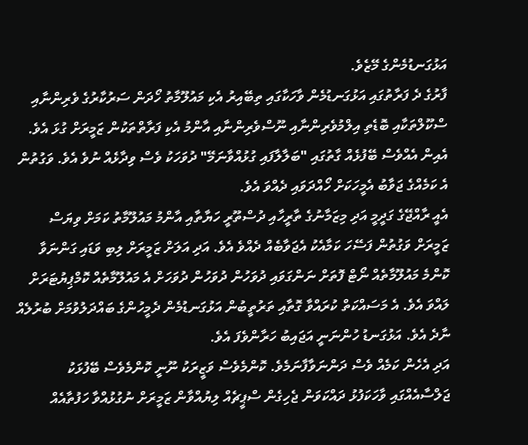އަޅުގަނޑުމެންގެ މޭޒެވެ.
ފާރުގެ ދެ ފަރާތުގައި އަޅުގަނޑުމެން ވާހަކާގައި ތިބޭއިރު އެކި މައުލޫމާތު ހޯދަން ސަރުކާރުގެ ވެރިންނާއި ސްކޫލްތަކާއި ބޮޑެތި އިލްމުވެރިންނާއި ނޫސްވެރިންނާއި އާންމު އެކި ފަރާތްތަކުން ޒަމީރަށް ގުޅަ އެވެ. އެއިން އެއްވެސް ބޭފުޅެއް ގާތުގައި "ބަލާލާފައި ގުޅުއްވާނަމޭ" ދުވަހަކު ވެސް ވިދާޅެއް ނުވެ އެވެ. ވަގުތުން އެ ކަމެއްގެ ޖަވާބު އެމީހަކަށް ހޯއްދަވައި ދެއްވަ އެވެ.
އެއީ ރާއްޖޭގެ ގަދީމީ އަދި މިޒަމާނުގެ ތާރީހާއި ދުސްތޫރީ ހަޔާތާއި އާންމު މައުލޫމާތު ކަމަށް ވިޔަސް ޒަމީރަށް ވަގުތުން ފަސޭހަ ކަމާއެކު އެޖަވާބެއް ދެއްވެ އެވެ. އަދި އަލަށް ޒަމީރަށް ލިބި ވަޑައި ގަންނަވާ ކޮންމެ މައުލޫމާތެއް ނޯޓް ފޮތަށް ނަންގަވައި ދުވަހުން ދުވަހުން ދުވަހަށް އެ މައުލޫމާތެއް ކޮމްޕިޔުޓަރަށް ލައްވަ އެވެ. އެ މަސައްކަތް ކުރައްވާ ގޮތާއި ތަރުތީބުން އަޅުގަނޑުމެން ދެމީހުންގެ ބައްދަލުވުމަށް ބުރުލެއް ނާދެ އެވެ. އަޅުގަނޑު ހުންނަނީ އަޖައިބު ހަރާންވެފަ އެވެ.
އަދި އެހެން ކަމެއް ވެސް ދަންނަވާފާނަމެވެ. ކޮންމެވެސް ވަޒީރަކު ނޫނީ ކޮންމެވެސް ބޭފުޅަކު ޖަލްސާއެއްގައި ވާހަކަފުޅު ދައްކަވަން ޖެހިގެން ސްޕީޗެއް ލިޔުއްވާން ޒަމީރަށް ނުގުޅުއްވާ ހަފުތާއެއް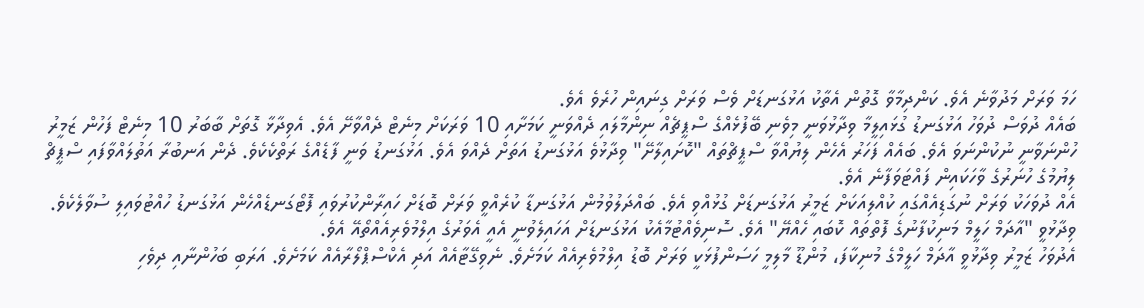ހަމަ ވަރަށް މަދުވާނެ އެވެ. ކަންދިމާވާ ގޮތުން އެތާކު އަޅުގަނޑަށް ވެސް ވަރަށް ގިނައިން ހުރެވެ އެވެ.
ބައެއް ދުވަސް ދުވަހު އަޅުގަނޑު ގުޅައިލީމާ ވިދާޅުވަނީ މިވެނި ބޭފުޅެއްގެ ސްޕީޗެއް ނިންމާލައި ދެއްވަނީ ކަމަށާއި 10 ވަރަކަށް މިނެޓް ދެއްވާށޭ އެވެ. އެވިދާޅާ ގޮތަށް ބާބަރު 10 މިނެޓް ފަހުން ޒަމީރު ހުންނަވާނީ ނުކުންނަވަ އެވެ. ބައެއް ފަހަރު އެހެން ލިޔުއްވާ ސްޕީޗްތައް "ކޮށައިލާށޭ" ވިދާޅުވެ އަޅުގަނޑު އަތަށް ދެއްވަ އެވެ. އަޅުގަނޑު ވަނީ ފާޑެއްގެ ރަތްކެކެވެ. ދެން އަނބުރާ އަތުލައްވާފައި ސްޕީޗް ލިޔުމުގެ ހުނަރުގެ ވާހަކައިން ފައްޓަވަފާނެ އެވެ.
އެއް ދުވަހަކު ވަރަށް ނުގަޑިއެއްގައި ކުއްލިއަކަށް ޒަމީރު އަޅުގަނޑަށް ގުޅުއްވި އެވެ. ބައްދަލުވުމުން އަޅުގަނޑާ ކުރެއްވީ ވަރަށް ބޮޑަށް ހައިރާންކުރުވައި ފޮޓޯގަނޑެއްހެން އަޅުގަނޑު ހުއްޓުވައިލި ސުވާލެކެވެ. ވިދާޅުވީ "އާދަމް ހަލީމް މަނިކުފާނުގެ ފޮތްތައް ކޮބައި ހެއްޔޭ" އެވެ. ސޮނިވެއްޓުމާއެކު އަޅުގަނޑަށް އަހައިލެވުނީ އެއީ އެވަރުގެ އިލްމުވެރިއެއްތޯއޭ އެވެ.
އެދުވަހު ޒަމީރު ވިދާޅުވީ އާދަމް ހަލީމްގެ މުނިކާފަ، މުންޑޫ މާލިމީ ހަސަންފުޅަކީ ވަރަށް ބޮޑު އިލްމުވެރިއެއް ކަމަށެވެ. ނެވިގޭޓާއެއް އަދި އެކްސްޕްލޯރާއެއް ކަމަށެވެ. އަރަބި ބަހުންނާއި ދިވެހި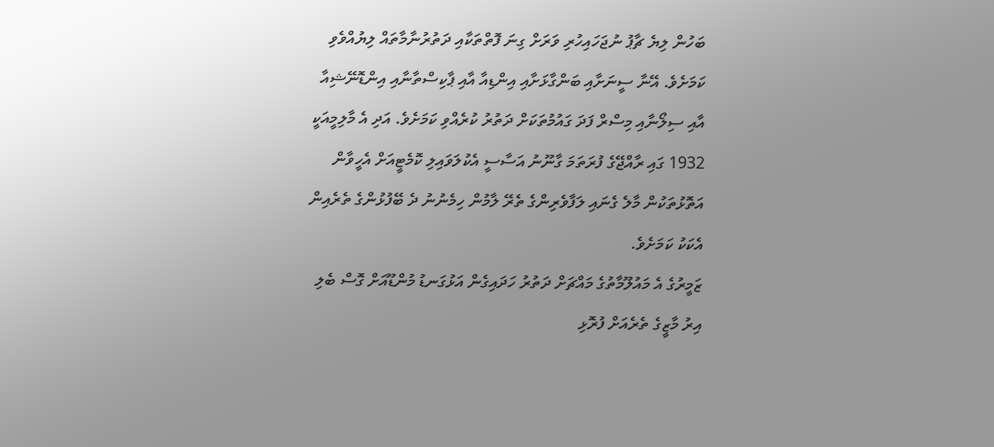ބަހުން ލިޔެ ޗާޕު ނުޖަހައިހުރި ވަރަށް ގިނަ ފޮތްތަކާއި ދަތުރުނާމާތައް ލިޔުއްވެވި ކަމަށެވެ. އޭނާ ސީނަށާއި ބަންގާޅަށާއި އިންޑިއާ އާއި ޕާކިސްތާނާއި އިންޑޮނޭޝިއާ އާއި ސިލޯނާއި މިސްރް ފަދަ ގައުމުތަކަށް ދަތުރު ކުރެއްވި ކަމަށެވެ. އަދި އެ މާލިމީއަކީ 1932 ގައި ރާއްޖޭގެ ފުރަތަމަ ގާނޫނު އަސާސީ އެކުލަވައިލި ކޮމެޓީއަށް އެހީވާން އަތޮޅުތަކުން މާލެ ގެނައި ލަފާވެރިންގެ ތެރޭ ލާމުން ހިމެނުނު ދެ ބޭފުޅުންގެ ތެރެއިން އެކަކު ކަމަށެވެ.
ޒަމީރުގެ އެ މައުލޫމާތުގެ މައްޗަށް ދަތުރު ހަދައިގެން އަޅުގަނޑު މުންޑޫއަށް ގޮސް ބެލި އިރު މާޒީގެ ތެރެއަށް ފުރޮޅި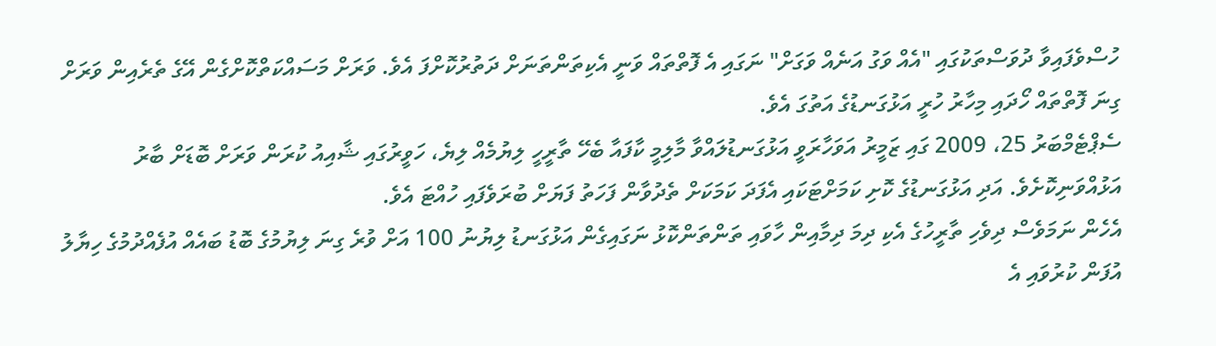ހުސްވެފައިވާ ދުވަސްތަކުގައި "އެއް ވަގު އަނެއް ވަގަށް" ނަގައި އެ ފޮތްތައް ވަނީ އެކިތަންތަނަށް ދަތުރުކޮށްފަ އެވެ. ވަރަށް މަސައްކަތްކޮށްގެން އޭގެ ތެރެއިން ވަރަށް ގިނަ ފޮތްތައް ހޯދައި މިހާރު ހުރީ އަޅުގަނޑުގެ އަތުގަ އެވެ.
ސެޕްޓެމްބަރު 25، 2009 ގައި ޒަމީރު އަވަހާރަވީ އަޅުގަނޑުލައްވާ މާލިމީ ކާފައާ ބެހޭ ތާރީހީ ލިޔުމެއް ލިޔެ، ހަވީރުގައި ޝާއިއު ކުރަން ވަރަށް ބޮޑަށް ބާރު އަޅުއްވަނިކޮށެވެ. އަދި އަޅުގަނޑުގެ ކޮށި ކަމަށްޓަކައި އެފަދަ ކަމަކަށް ތެދުވާން ފަހަތު ފަޔަށް ބުރަވެފައި ހުއްޓަ އެވެ.
އެހެން ނަމަވެސް ދިވެހި ތާރީހުގެ އެކި ދިމަ ދިމާއިން ހާވައި ތަންތަންކޮޅު ނަގައިގެން އަޅުގަނޑު ލިޔުނު 100 އަށް ވުރެ ގިނަ ލިޔުމުގެ ބޮޑު ބައެއް އުފެއްދުމުގެ ހިޔާލު އުފަން ކުރުވައި އެ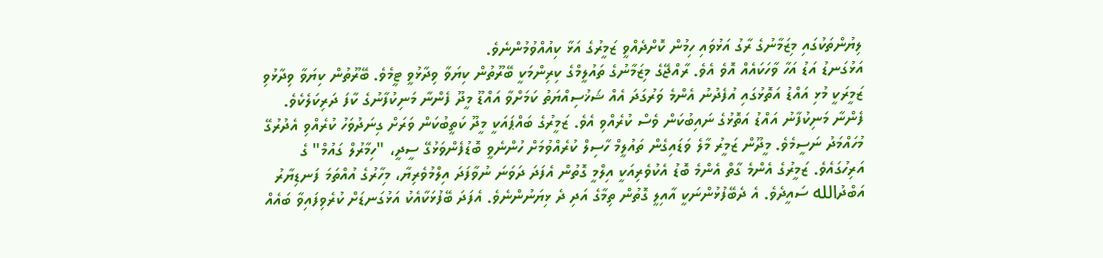ލިޔުންތަކުގައި މިޒަމާނުގެ ރާގު އަޅުވައި ހިމުން ކޮށްދެއްވީ ޒަމީރުގެ އަޅާ ކިއުއްވުމުންނެވެ.
އަޅުގަނޑު އަޑު އަހާ ވާހަކައެއް އޮވެ އެވެ. ރާއްޖޭގެ މިޒަމާނުގެ ތައުލީމްގެ ކިރިންމަކީ ބޭރޫތުން ކިޔަވާ ވިދާޅުވީ ޓީމެވެ. ބޭރޫތުން ކިޔަވާ ވިދާޅުވި ޒަމީރަކީ މުޅި އައްޑު އަތޮޅުގައި އުފެދުނު އެންމެ ވަރުގަދަ އެއް ޝަޚުސިއްޔަތު ކަމަށްވާ އައްޑޫ މީދޫ ފެންނާ މަނިކުފާނުގެ ކާފަ ދަރިކަލެކެވެ. ފެންނާ މަނިކުފާނު އައްޑު އަތޮޅުގެ ނައިބުކަން ވެސް ކުރެއްވި އެވެ. ޒަމީރުގެ ބައްޕައަކީ މީދޫ ކަތީބުކަން ވަރަށް ގިނަދުވަހު ކުރެއްވި އެދުރުގޭ މުހައްމަދު ނަސީމެވެ. މީދޫން ޒަމީރު މާލެ ވަޑައިގެން ތައުލީމް ހާސިލް ކުރެއްވުމަށް ހުންނެވީ ބޮޑުފެންވަޅުގޭ ސީދީ، "ހިމާރުލް ގައުމް" ގެ އަރިހުގައެވެ. ޒަމީރުގެ އެންމެ ގާތް އެންމެ ބޮޑު އެކުވެރިއަކީ އިލްމީ ގޮތުން އެފަދަ ދަވަނަ ނުވާފަދަ އިލްމުވެރިޔާ، މިހާރުގެ އުއްތަމަ ފަނޑިޔާރު އަބްދުالله ސައީދެވެ. އެ ދެބޭފުޅުންނަކީ އާއިލީ ގޮތުން ތިމާގެ އަދި ދެ ޅިޔަނުންނެވެ. އެފަދަ ބޭފުޅަކާއެކު އަޅުގަނޑަށް ކުރެވިފައިވާ ބައެއް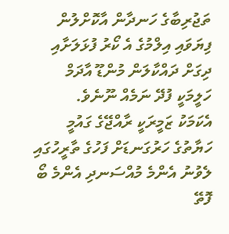ތަޖުރިބާގެ ހަނދާން އާކޮށްލުން ފިޔަވައި އިލްމުގެ އެ ކޯރު ފުޅަލަށާއި ދިގަށް ދައްކާލަން މުންޑޫ އާދަމް ހަލީމަކީ ފުދޭ ނަމެއް ނޫނެވެ.
އެކަމަކު ޒަމީރަކީ ރާއްޖޭގެ ގައުމީ ހަޔާތުގެ ހަރުގަނޑަށް ފަހުގެ ތާރީހުގައި ލެވުނު އެންމެ މުއްސަނދި އެންމެ ބޯ ފޮތޭ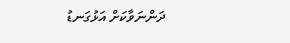ދަންނަވާކަށް އަޅުގަނޑު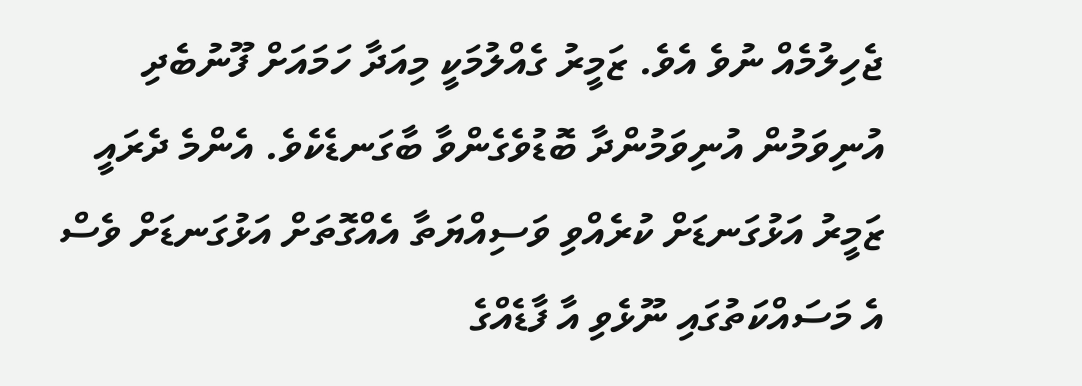ޖެހިލުމެއް ނުވެ އެވެ. ޒަމީރު ގެއްލުމަކީ މިއަދާ ހަމައަށް ފޫނުބެދި އުނިވަމުން އުނިވަމުންދާ ބޮޑުވެގެންވާ ބާގަނޑެކެވެ. އެންމެ ދެރައީ ޒަމީރު އަޅުގަނޑަށް ކުރެއްވި ވަސިއްޔަތާ އެއްގޮތަށް އަޅުގަނޑަށް ވެސް އެ މަސައްކަތުގައި ނޫޅެވި އާ ފާޑެއްގެ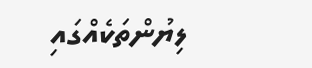ލިޔުންތަކެއްގައި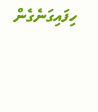ހިފައިގަނެގެން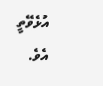އުޅެވޭތީ އެވެ.